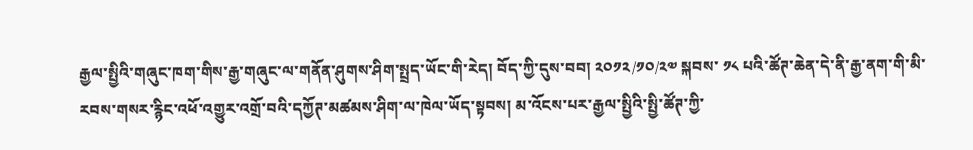རྒྱལ་སྤྱིའི་གཞུང་ཁག་གིས་རྒྱ་གཞུང་ལ་གནོན་ཤུགས་ཤིག་སྤྲད་ཡོང་གི་རེད། བོད་ཀྱི་དུས་བབ། ༢༠༡༢/༡༠/༢༧ སྐབས་ ༡༨ པའི་ཚོཊ་ཆེན་དེ་ནི་རྒྱ་ནག་གི་མི་རབས་གསར་རྙིང་འཕོ་འགྱུར་འགྲོ་བའི་དཀྱོཊ་མཚམས་ཤིག་ལ་ཁེལ་ཡོད་སྟབས། མ་འོངས་པར་རྒྱལ་སྤྱིའི་སྤྱི་ཚོཊ་ཀྱི་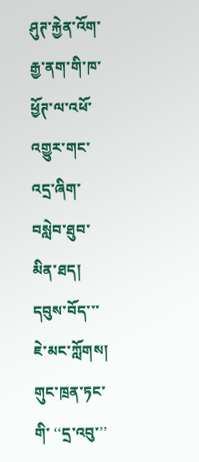ཤུཊ་རྐྱེན་འོག་རྒྱ་ནག་གི་ཁ་ཕྱོཊ་ལ་འཕོ་འགྱུར་གང་འདྲ་ཞིག་བསླེབ་ཐུབ་མིན་ཐད། དབུས་བོད་་་ ཇེ་མང་ཀློགས།
གུང་ཁྲན་ཏང་གི་ ‘‘དྲ་འབུ་’’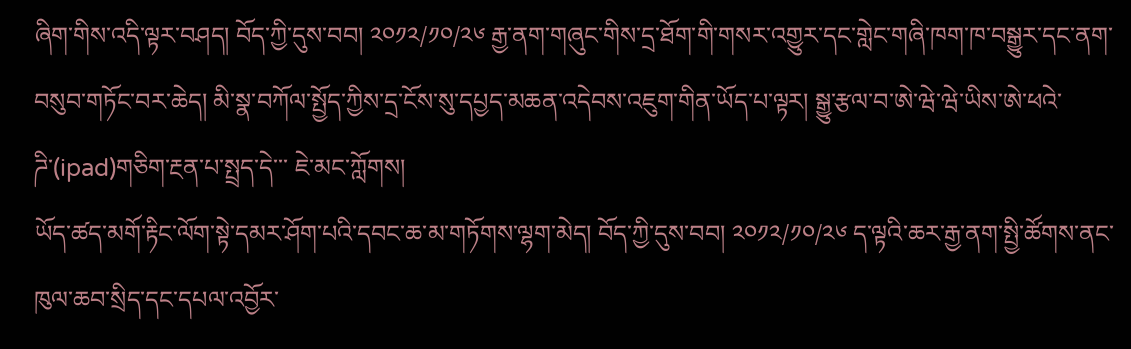ཞིག་གིས་འདི་ལྟར་བཤད། བོད་ཀྱི་དུས་བབ། ༢༠༡༢/༡༠/༢༦ རྒྱ་ནག་གཞུང་གིས་དྲ་ཐོག་གི་གསར་འགྱུར་དང་གླེང་གཞི་ཁག་ཁ་བསྒྱུར་དང་ནག་བསུབ་གཏོང་བར་ཆེད། མི་སྣ་བཀོལ་སྤྱོད་ཀྱིས་དྲ་ངོས་སུ་དཔྱད་མཆན་འདེབས་འཇུག་གིན་ཡོད་པ་ལྟར། སྒྱུ་རྩལ་བ་ཨེ་ཝེ་ཝེ་ཡིས་ཨེ་ཕའེ་ཌི་(ipad)གཅིག་རྔན་པ་སྤྲད་དེ་་་ ཇེ་མང་ཀློགས།
ཡོད་ཚད་མགོ་རྟིང་ལོག་སྟེ་དམར་ཤོག་པའི་དབང་ཆ་མ་གཏོགས་ལྷག་མེད། བོད་ཀྱི་དུས་བབ། ༢༠༡༢/༡༠/༢༦ ད་ལྟའི་ཆར་རྒྱ་ནག་སྤྱི་ཚོགས་ནང་ཁུལ་ཆབ་སྲིད་དང་དཔལ་འབྱོར་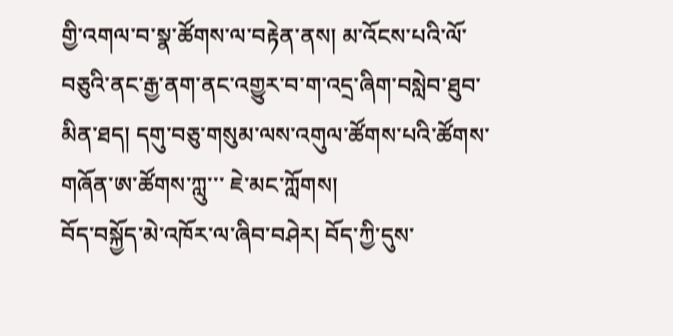གྱི་འགལ་བ་སྣ་ཚོགས་ལ་བརྟེན་ནས། མ་འོངས་པའི་ལོ་བཅུའི་ནང་རྒྱ་ནག་ནང་འགྱུར་བ་ག་འདྲ་ཞིག་བསླེབ་ཐུབ་མིན་ཐད། དགུ་བཅུ་གསུམ་ལས་འགུལ་ཚོགས་པའི་ཚོགས་གཞོན་ཨ་ཚོགས་ཀླུ་་་ ཇེ་མང་ཀློགས།
བོད་བསྐྱོད་མེ་འཁོར་ལ་ཞིབ་བཤེར། བོད་ཀྱི་དུས་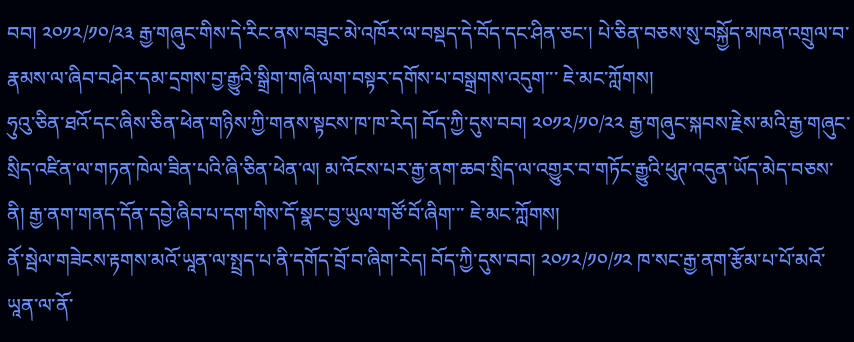བབ། ༢༠༡༢/༡༠/༢༣ རྒྱ་གཞུང་གིས་དེ་རིང་ནས་བཟུང་མེ་འཁོར་ལ་བསྡད་དེ་བོད་དང་ཤིན་ཅང་། པེ་ཅིན་བཅས་སུ་བསྐྱོད་མཁན་འགྲུལ་བ་རྣམས་ལ་ཞིབ་བཤེར་དམ་དྲགས་བྱ་རྒྱུའི་སྒྲིག་གཞི་ལག་བསྟར་དགོས་པ་བསྒྲགས་འདུག་་་ ཇེ་མང་ཀློགས།
ཧུའུ་ཅིན་ཐའོ་དང་ཞིས་ཅིན་ཕེན་གཉིས་ཀྱི་གནས་སྟངས་ཁ་ཁ་རེད། བོད་ཀྱི་དུས་བབ། ༢༠༡༢/༡༠/༢༢ རྒྱ་གཞུང་སྐབས་རྗེས་མའི་རྒྱ་གཞུང་སྲིད་འཛིན་ལ་གཏན་ཁེལ་ཟིན་པའི་ཞི་ཅིན་ཕེན་ལ། མ་འོངས་པར་རྒྱ་ནག་ཆབ་སྲིད་ལ་འགྱུར་བ་གཏོང་རྒྱུའི་ཕུཊ་འདུན་ཡོད་མེད་བཅས་ནི། རྒྱ་ནག་གནད་དོན་དབྱེ་ཞིབ་པ་དག་གིས་དོ་སྣང་བྱ་ཡུལ་གཙོ་བོ་ཞིག་་་ ཇེ་མང་ཀློགས།
ནོ་སྦེལ་གཟེངས་རྟགས་མའོ་ཡཱན་ལ་སྤྲད་པ་ནི་དགོད་བྲོ་བ་ཞིག་རེད། བོད་ཀྱི་དུས་བབ། ༢༠༡༢/༡༠/༡༢ ཁ་སང་རྒྱ་ནག་རྩོམ་པ་པོ་མའོ་ཡཱན་ལ་ནོ་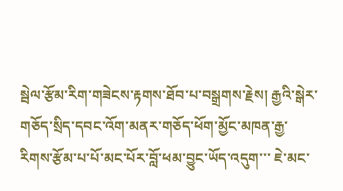སྦེལ་རྩོམ་རིག་གཟེངས་རྟགས་ཐོབ་པ་བསྒྲགས་རྗེས། རྒྱའི་སྒེར་གཅོད་སྲིད་དབང་འོག་མནར་གཅོད་ཕོག་མྱོང་མཁན་རྒྱ་རིགས་རྩོམ་པ་པོ་མང་པོར་བློ་ཕམ་བྱུང་ཡོད་འདུག་་་ ཇེ་མང་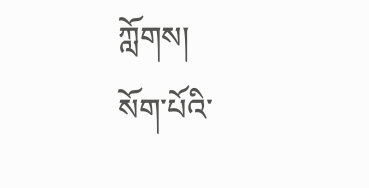ཀློགས།
སོག་པོའི་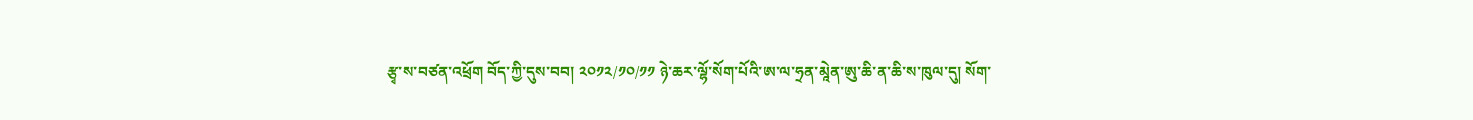རྩྭ་ས་བཙན་འཕྲོག བོད་ཀྱི་དུས་བབ། ༢༠༡༢/༡༠/༡༡ ཉེ་ཆར་ལྷོ་སོག་པོའི་ཨ་ལ་ཧྲན་མཱེན་ཨུ་ཆི་ན་ཆི་ས་ཁུལ་དུ། སོག་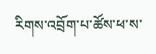རིགས་འབྲོག་པ་ཚོས་ཕ་ས་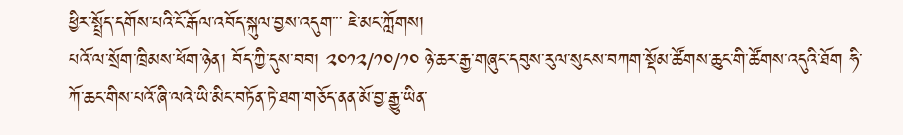ཕྱིར་སྤྲོད་དགོས་པའི་ངོ་རྒོལ་འབོད་སྐུལ་བྱས་འདུག་་་ ཇེ་མང་ཀློགས།
པའོ་ལ་སྲོག་ཁྲིམས་ཕོག་ཉེན། བོད་ཀྱི་དུས་བབ། ༢༠༡༢/༡༠/༡༠ ཉེ་ཆར་རྒྱ་གཞུང་དབུས་རུལ་སུངས་བཀག་སྡོམ་ཚོགས་ཆུང་གི་ཚོགས་འདུའི་ཐོག ཧི་ཀོ་ཆང་གིས་པའོ་ཞི་ལའེ་ཡི་མིང་བཏོན་ཏེ་ཐག་གཅོད་ནན་མོ་བྱ་རྒྱུ་ཡིན་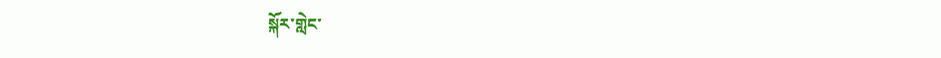སྐོར་གླེང་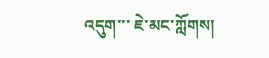འདུག་་་ ཇེ་མང་ཀློགས།